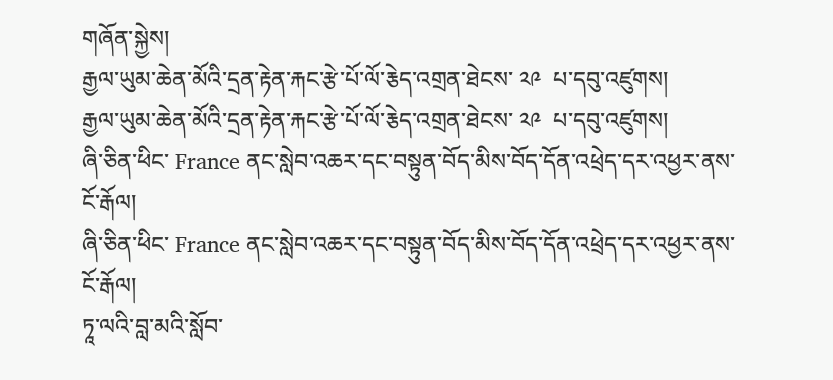གཞོན་སྐྱེས།
རྒྱལ་ཡུམ་ཆེན་མོའི་དྲན་རྟེན་རྐང་རྩེ་པོ་ལོ་རྕེད་འགྲན་ཐེངས་ ༢༩  པ་དབུ་འཛུགས།
རྒྱལ་ཡུམ་ཆེན་མོའི་དྲན་རྟེན་རྐང་རྩེ་པོ་ལོ་རྕེད་འགྲན་ཐེངས་ ༢༩  པ་དབུ་འཛུགས།
ཞི་ཅིན་ཕིང་ France ནང་སླེབ་འཆར་དང་བསྟུན་བོད་མིས་བོད་དོན་འཕྲེད་དར་འཕྱར་ནས་ངོ་རྒོལ།
ཞི་ཅིན་ཕིང་ France ནང་སླེབ་འཆར་དང་བསྟུན་བོད་མིས་བོད་དོན་འཕྲེད་དར་འཕྱར་ནས་ངོ་རྒོལ།
ཏཱ་ལའི་བླ་མའི་སློབ་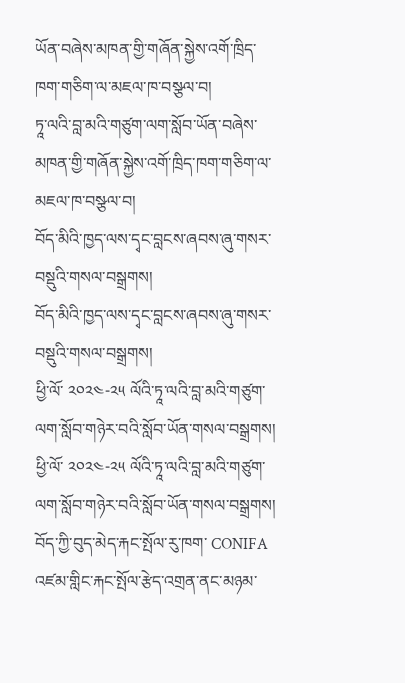ཡོན་བཞེས་མཁན་གྱི་གཞོན་སྐྱེས་འགོ་ཁྲིད་ཁག་གཅིག་ལ་མཇལ་ཁ་བསྩལ་བ།
ཏཱ་ལའི་བླ་མའི་གཙུག་ལག་སློབ་ཡོན་བཞེས་མཁན་གྱི་གཞོན་སྐྱེས་འགོ་ཁྲིད་ཁག་གཅིག་ལ་མཇལ་ཁ་བསྩལ་བ།
བོད་མིའི་ཁྱད་ལས་དྭང་བླངས་ཞབས་ཞུ་གསར་བསྡུའི་གསལ་བསྒྲགས།
བོད་མིའི་ཁྱད་ལས་དྭང་བླངས་ཞབས་ཞུ་གསར་བསྡུའི་གསལ་བསྒྲགས།
ཕྱི་ལོ་ ༢༠༢༤-༢༥ ལོའི་ཏཱ་ལའི་བླ་མའི་གཙུག་ལག་སློབ་གཉེར་བའི་སློབ་ཡོན་གསལ་བསྒྲགས།
ཕྱི་ལོ་ ༢༠༢༤-༢༥ ལོའི་ཏཱ་ལའི་བླ་མའི་གཙུག་ལག་སློབ་གཉེར་བའི་སློབ་ཡོན་གསལ་བསྒྲགས།
བོད་ཀྱི་བུད་མེད་རྐང་སྤོལ་རུ་ཁག་ CONIFA འཛམ་གླིང་རྐང་སྤོལ་རྩེད་འགྲན་ནང་མཉམ་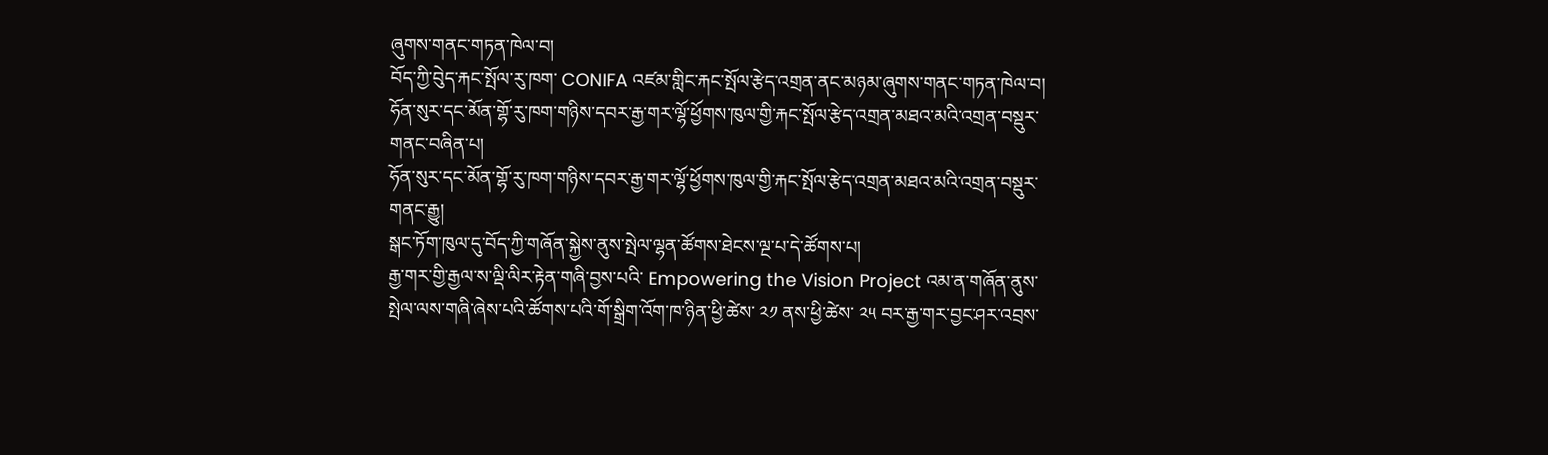ཞུགས་གནང་གཏན་ཁེལ་བ།
བོད་ཀྱི་བེུད་རྐང་སྤོལ་རུ་ཁག་ CONIFA འཛམ་གླིང་རྐང་སྤོལ་རྩེད་འགྲན་ནང་མཉམ་ཞུགས་གནང་གཏན་ཁེལ་བ།
ཧོན་སུར་དང་མོན་གྷོ་རུ་ཁག་གཉིས་དབར་རྒྱ་གར་ལྷོ་ཕྱོགས་ཁུལ་གྱི་རྐང་སྤོལ་རྩེད་འགྲན་མཐའ་མའི་འགྲན་བསྡུར་གནང་བཞིན་པ།
ཧོན་སུར་དང་མོན་གྷོ་རུ་ཁག་གཉིས་དབར་རྒྱ་གར་ལྷོ་ཕྱོགས་ཁུལ་གྱི་རྐང་སྤོལ་རྩེད་འགྲན་མཐའ་མའི་འགྲན་བསྡུར་གནང་རྒྱུ།
སྒང་ཏོག་ཁུལ་དུ་བོད་ཀྱི་གཞོན་སྐྱེས་ནུས་སྤེལ་ལྷན་ཚོགས་ཐེངས་ལྔ་པ་དེ་ཚོགས་པ།
རྒྱ་གར་གྱི་རྒྱལ་ས་ལྡི་ལིར་རྟེན་གཞི་བྱས་པའི་ Empowering the Vision Project འམ་ན་གཞོན་ནུས་སྤེལ་ལས་གཞི་ཞེས་པའི་ཚོགས་པའི་གོ་སྒྲིག་འོག་ཁ་ཉིན་ཕྱི་ཚེས་ ༢༡ ནས་ཕྱི་ཚེས་ ༢༥ བར་རྒྱ་གར་བྱང་ཤར་འབྲས་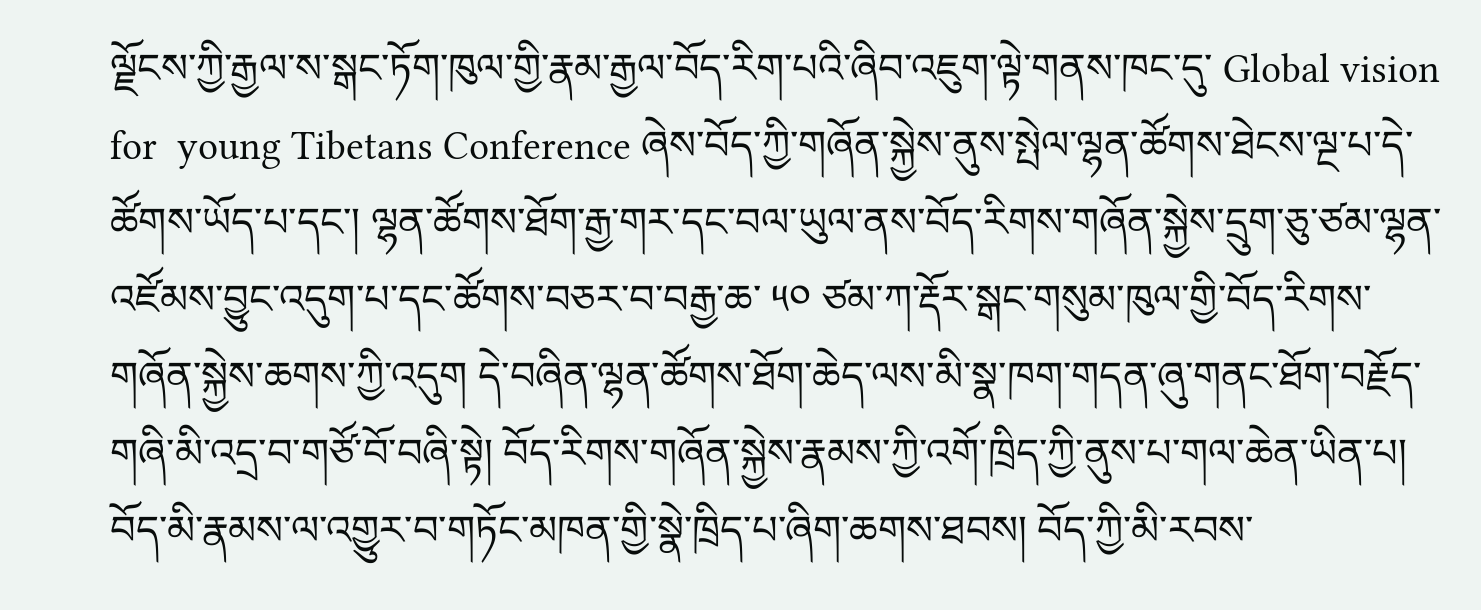ལྗོངས་ཀྱི་རྒྱལ་ས་སྒང་ཏོག་ཁུལ་གྱི་རྣམ་རྒྱལ་བོད་རིག་པའི་ཞིབ་འཇུག་ལྟེ་གནས་ཁང་དུ་ Global vision for  young Tibetans Conference ཞེས་བོད་ཀྱི་གཞོན་སྐྱེས་ནུས་སྤེལ་ལྷན་ཚོགས་ཐེངས་ལྔ་པ་དེ་ཚོགས་ཡོད་པ་དང་། ལྷན་ཚོགས་ཐོག་རྒྱ་གར་དང་བལ་ཡུལ་ནས་བོད་རིགས་གཞོན་སྐྱེས་དྲུག་ཅུ་ཙམ་ལྷན་འཛོམས་བྱུང་འདུག་པ་དང་ཚོགས་བཅར་བ་བརྒྱ་ཆ་ ༥༠ ཙམ་ཀ་རྡོར་སྒང་གསུམ་ཁུལ་གྱི་བོད་རིགས་གཞོན་སྐྱེས་ཆགས་ཀྱི་འདུག དེ་བཞིན་ལྷན་ཚོགས་ཐོག་ཆེད་ལས་མི་སྣ་ཁག་གདན་ཞུ་གནང་ཐོག་བརྗོད་གཞི་མི་འདྲ་བ་གཙོ་བོ་བཞི་སྟེ། བོད་རིགས་གཞོན་སྐྱེས་རྣམས་ཀྱི་འགོ་ཁྲིད་ཀྱི་ནུས་པ་གལ་ཆེན་ཡིན་པ། བོད་མི་རྣམས་ལ་འགྱུར་བ་གཏོང་མཁན་གྱི་སྣེ་ཁྲིད་པ་ཞིག་ཆགས་ཐབས། བོད་ཀྱི་མི་རབས་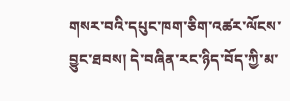གསར་བའི་དཔུང་ཁག་ཅིག་འཚར་ལོངས་བྱུང་ཐབས། དེ་བཞིན་རང་ཉིད་བོད་ཀྱི་མ་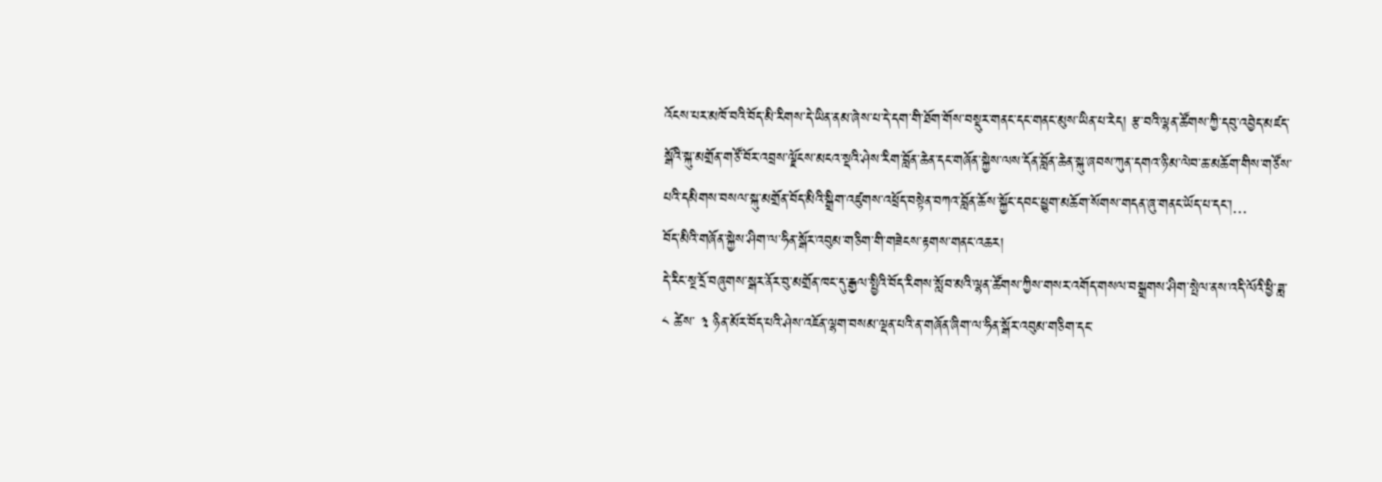འོངས་པར་མཁོ་བའི་བོད་མི་རིགས་དེ་ཡིན་ནམ་ཞེས་པ་དེ་དག་གི་ཐོག་གོས་བསྡུར་གནང་དང་གནང་མུས་ཡིན་པ་རེད། རྩ་བའི་ལྷན་ཚོགས་ཀྱི་དབུ་འབྱེད་མཛད་སྒོའི་སྐུ་མགྲོན་གཙོ་བོར་འབྲས་ལྗོངས་མངའ་སྡའི་ཤེས་རིག་བློན་ཆེན་དང་གཞོན་སྐྱེས་ལས་དོན་བློན་ཆེན་སྐུ་ཞབས་ཀུན་དགའ་ཉི་མ་ལེབ་ཆ་མཆོག་གིས་གཙོས་པའི་དམིགས་བསལ་སྐུ་མགྲོན་བོད་མིའི་སྒྲིག་འཛུགས་འཕྲོད་བསྟེན་བཀའ་བློན་ཆོས་སྐྱོང་དབང་ཕྱུག་མཆོག་སོགས་གདན་ཞུ་གནང་ཡོད་པ་དང་།...
བོད་མིའི་གཞོན་སྐྱེས་ཤིག་ལ་ཧིན་སྒོར་འབུམ་གཅིག་གི་གཟེངས་རྟགས་གནང་འཆར།
དེ་རིང་སྔ་དྲོ་བཞུགས་སྒར་ནོར་བུ་མགྲོན་ཁང་དུ་རྒྱལ་སྤྱིའི་བོད་རིགས་སློབ་མའི་ལྷན་ཚོགས་ཀྱིས་གསར་འགོད་གསལ་བསྒྲགས་ཤིག་སྤེལ་ནས་འདི་ལོའི་ཕྱི་ཟླ་ ༨ ཚེས་ ༣ ཉིན་མོར་བོད་པའི་ཤེས་འཇོན་ལྷག་བསམ་ལྡན་པའི་ན་གཞོན་ཞིག་ལ་ཧིན་སྒོར་འབུམ་གཅིག་དང་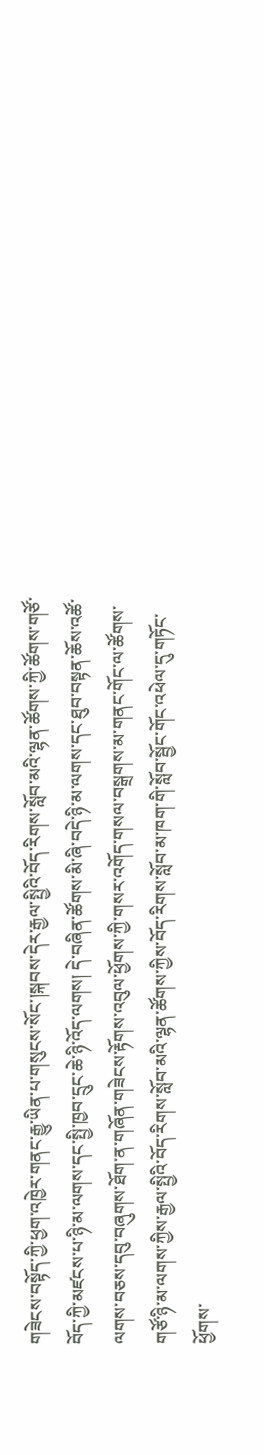གཟེངས་བསྟོད་ཀྱི་ཕྱག་འཁྱེར་གནང་རྒྱུ་ཡིན་པ་གསུངས་སོང་།སྐབས་དེར་རྒྱལ་སྤྱིའི་བོད་རིགས་སློབ་མའི་ལྷན་ཚོགས་ཀྱི་ཚོགས་གཙོ་བོད་ཀྱི་མཛངས་པ་ཉི་མ་ལགས་དང་སྤྱི་ཁྱབ་དྲུང་ཆེ་ཉི་འོད་ལགས། དེ་བཞིན་ཚོགས་མི་ཞི་བདེ་ཉི་མ་ལགས་དང་ཐུབ་བསྟན་ཆོས་འཚོ་ལགས་བཅས་དབུ་བཞུགས་ཐོག་ན་གཞོན་གཟེངས་རྟོགས་འབུལ་ཕྱོགས་ཀྱི་གསར་འགོད་གསལ་བསྒྲགས་མ་གནང་གོང་ལ་ཚོགས་གཙོ་ཉི་མ་ལགས་ཀྱིས་རྒྱལ་སྤྱིའི་བོད་རིགས་སློབ་མའི་ལྷན་ཚོགས་ཀྱིས་བོད་རིགས་སློབ་མ་ཁག་གི་སློབ་སྦྱོང་གོང་འཕེལ་དུ་གཏོང་ཕྱོགས་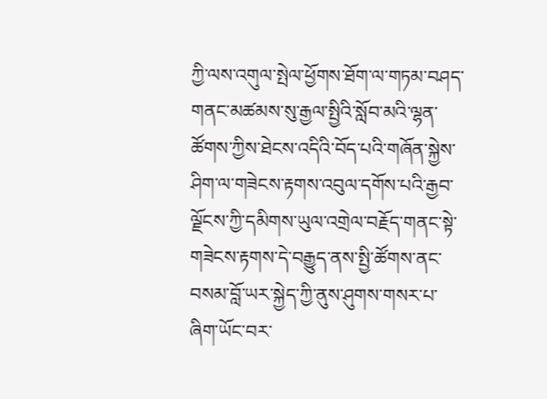ཀྱི་ལས་འགུལ་སྤེལ་ཕྱོགས་ཐོག་ལ་གཏམ་བཤད་གནང་མཚམས་སུ་རྒྱལ་སྤྱིའི་སློབ་མའི་ལྷན་ཚོགས་ཀྱིས་ཐེངས་འདིའི་བོད་པའི་གཞོན་སྐྱེས་ཤིག་ལ་གཟེངས་རྟགས་འབུལ་དགོས་པའི་རྒྱབ་ལྗོངས་ཀྱི་དམིགས་ཡུལ་འགྲེལ་བརྗོད་གནང་སྟེ་གཟེངས་རྟགས་དེ་བརྒྱུད་ནས་སྤྱི་ཚོགས་ནང་བསམ་བློ་ཡར་སྐྱེད་ཀྱི་ནུས་ཤུགས་གསར་པ་ཞིག་ཡོང་བར་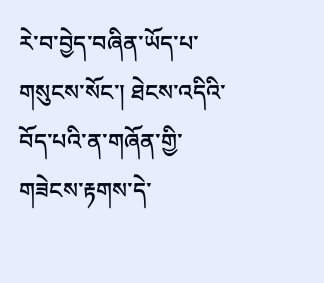རེ་བ་བྱེད་བཞིན་ཡོད་པ་གསུངས་སོང་། ཐེངས་འདིའི་བོད་པའི་ན་གཞོན་གྱི་གཟེངས་རྟགས་དེ་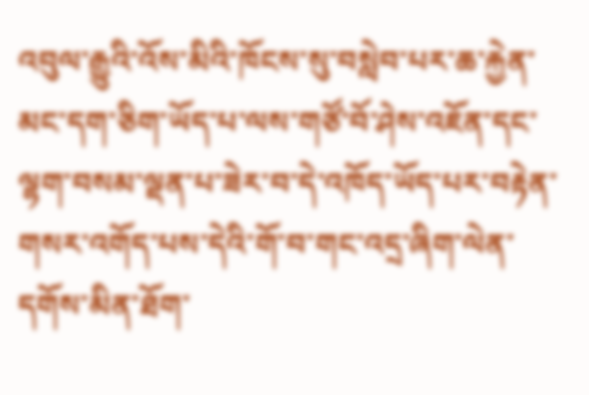འབུལ་རྒྱུའི་འོས་མིའི་ཁོངས་སུ་བསླེབ་པར་ཆ་རྐྱེན་མང་དག་ཅིག་ཡོད་པ་ལས་གཙོ་བོ་ཤེས་འཇོན་དང་ལྷག་བསམ་ལྡན་པ་ཟེར་བ་དེ་འཁོད་ཡོད་པར་བརྟེན་གསར་འགོད་པས་དེའི་གོ་བ་གང་འདྲ་ཞིག་ལེན་དགོས་མིན་ཐོག་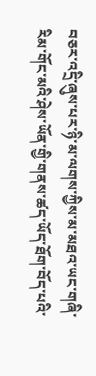བཅར་འདྲི་ཞུས་པར་ཉི་མ་ལགས་ཀྱིས་མ་མཐའ་ཡང་གཞི་རིམ་གོང་མའི་ཤེས་ཡོན་གྱི་གནས་ཚད་ཡོད་ཐོག་བོད་པའི་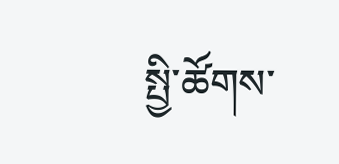སྤྱི་ཚོགས་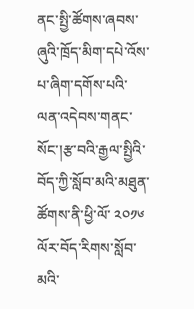ནང་སྤྱི་ཚོགས་ཞབས་ཞུའི་ཁྲོད་མིག་དཔེ་འོས་པ་ཞིག་དགོས་པའི་ལན་འདེབས་གནང་སོང་།རྩ་བའི་རྒྱལ་སྤྱིའི་བོད་ཀྱི་སློབ་མའི་མཐུན་ཚོགས་ནི་ཕྱི་ལོ་ ༢༠༡༦ ལོར་བོད་རིགས་སློབ་མའི་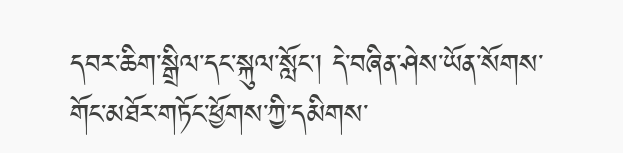དབར་ཆིག་སྒྲིལ་དང་སྐུལ་སློང་། དེ་བཞིན་ཤེས་ཡོན་སོགས་གོང་མཐོར་གཏོང་ཕྱོགས་ཀྱི་དམིགས་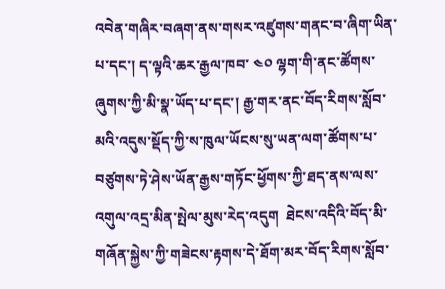འབེན་གཞིར་བཞག་ནས་གསར་འཛུགས་གནང་བ་ཞིག་ཡིན་པ་དང་། ད་ལྟའི་ཆར་རྒྱལ་ཁབ་ ༤༠ ལྷག་གི་ནང་ཚོགས་ཞུགས་ཀྱི་མི་སྣ་ཡོད་པ་དང་། རྒྱ་གར་ནང་བོད་རིགས་སློབ་མའི་འདུས་སྡོད་ཀྱི་ས་ཁུལ་ཡོངས་སུ་ཡན་ལག་ཚོགས་པ་བཙུགས་ཏེ་ཤེས་ཡོན་རྒྱས་གཏོང་ཕྱོགས་ཀྱི་ཐད་ནས་ལས་འགུལ་འདྲ་མིན་སྤེལ་མུས་རེད་འདུག  ཐེངས་འདིའི་བོད་མི་གཞོན་སྐྱེས་ཀྱི་གཟེངས་རྟགས་དེ་ཐོག་མར་བོད་རིགས་སློབ་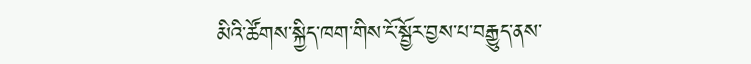མིའི་ཚོགས་སྐྱིད་ཁག་གིས་ངོ་སྦྱོར་བྱས་པ་བརྒྱུད་ནས་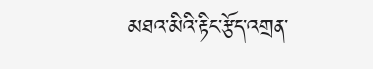མཐའ་མིའི་རྟིང་རྩོད་འགྲན་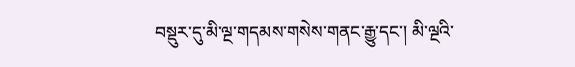བསྡུར་དུ་མི་ལྔ་གདམས་གསེས་གནང་རྒྱུ་དང་། མི་ལྔའི་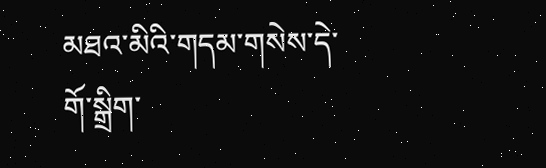མཐའ་མིའི་གདམ་གསེས་དེ་གོ་སྒྲིག་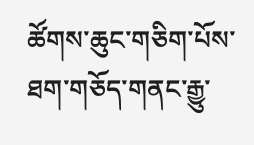ཚོགས་ཆུང་གཅིག་པོས་ཐག་གཅོད་གནང་རྒྱུ་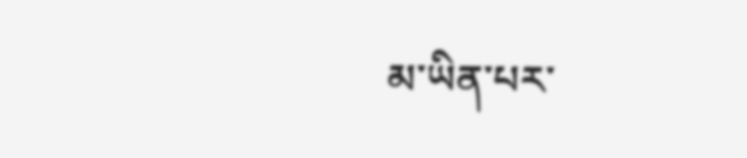མ་ཡིན་པར་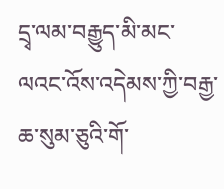དྲྭ་ལམ་བརྒྱུད་མི་མང་ལའང་འོས་འདེམས་ཀྱི་བརྒྱ་ཆ་སུམ་ཅུའི་གོ་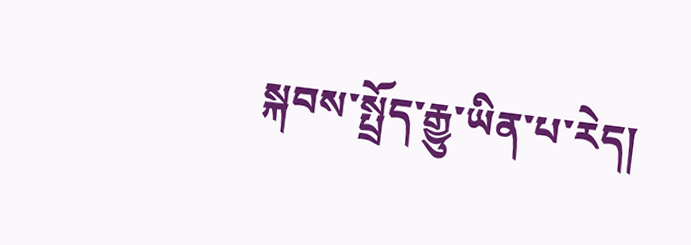སྐབས་སྤྲོད་རྒྱུ་ཡིན་པ་རེད།